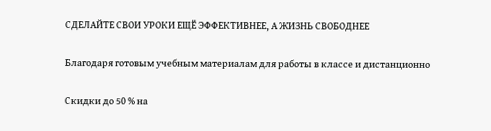СДЕЛАЙТЕ СВОИ УРОКИ ЕЩЁ ЭФФЕКТИВНЕЕ, А ЖИЗНЬ СВОБОДНЕЕ

Благодаря готовым учебным материалам для работы в классе и дистанционно

Скидки до 50 % на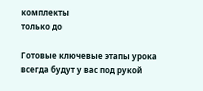комплекты
только до

Готовые ключевые этапы урока всегда будут у вас под рукой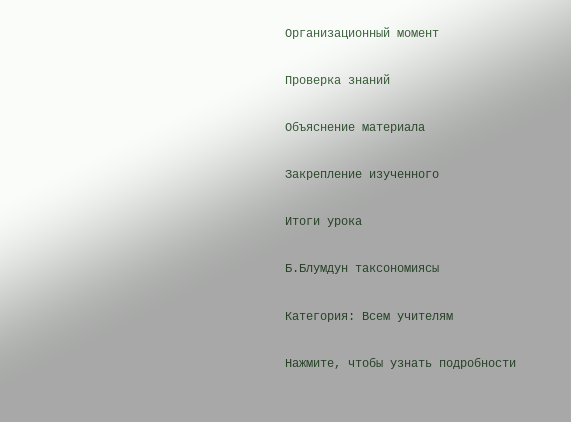Организационный момент

Проверка знаний

Объяснение материала

Закрепление изученного

Итоги урока

Б.Блумдун таксономиясы

Категория: Всем учителям

Нажмите, чтобы узнать подробности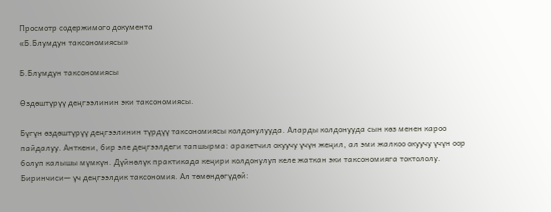Просмотр содержимого документа
«Б.Блумдун таксономиясы»

Б.Блумдун таксономиясы

Өздөштүрүү деңгээлинин эки таксономиясы.

Бүгүн өздөштүрүү деңгээлинин түрдүү таксономиясы колдонулууда. Аларды колдонууда сын көз менен кароо пайдалуу. Анткени, бир эле деңгээлдеги тапшырма: аракетчил окуучу үчүн жеңил, ал эми жалкоо окуучу үчүн оор болуп калышы мүмкүн. Дүйнөлүк практикада кеңири колдонулуп келе жаткан эки таксономияга токтололу. Биринчиси— үч деңгээлдик таксономия. Ал төмөндөгүдөй: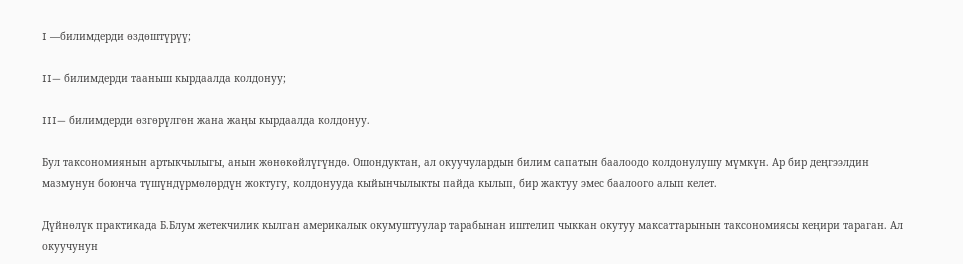I —билимдерди өздөштүрүү;

II— билимдерди тааныш кырдаалда колдонуу;

III— билимдерди өзгөрүлгөн жана жаңы кырдаалда колдонуу.

Бул таксономиянын артыкчылыгы, анын жөнөкөйлүгүндө. Ошондуктан, ал окуучулардын билим сапатын баалоодо колдонулушу мүмкүн. Ар бир деңгээлдин мазмунун боюнча түшүндүрмөлөрдүн жоктугу, колдонууда кыйынчылыкты пайда кылып, бир жактуу эмес баалоого алып келет.

Дүйнөлүк практикада Б.Блум жетекчилик кылган америкалык окумуштуулар тарабынан иштелип чыккан окутуу максаттарынын таксономиясы кеңири тараган. Ал окуучунун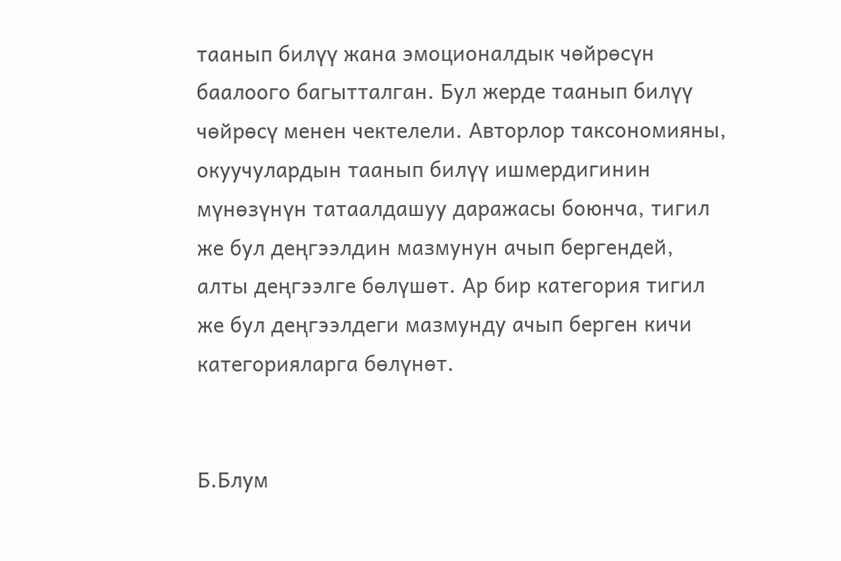таанып билүү жана эмоционалдык чөйрөсүн баалоого багытталган. Бул жерде таанып билүү чөйрөсү менен чектелели. Авторлор таксономияны, окуучулардын таанып билүү ишмердигинин мүнөзүнүн татаалдашуу даражасы боюнча, тигил же бул деңгээлдин мазмунун ачып бергендей, алты деңгээлге бөлүшөт. Ар бир категория тигил же бул деңгээлдеги мазмунду ачып берген кичи категорияларга бөлүнөт.


Б.Блум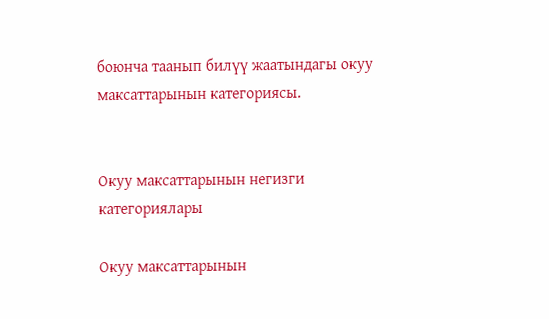боюнча таанып билүү жаатындагы окуу максаттарынын категориясы.


Окуу максаттарынын негизги категориялары

Окуу максаттарынын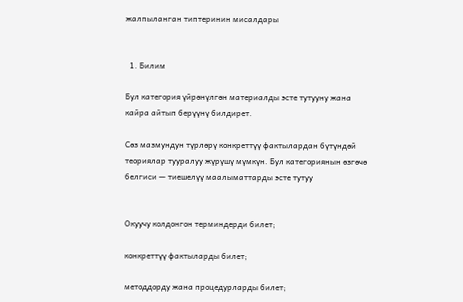жалпыланган типтеринин мисалдары


  1. Билим

Бул категория үйрөнүлгөн материалды эсте тутууну жана кайра айтып берүүнү билдирет.

Сөз мазмундун түрлөрү конкреттүү фактылардан бүтүндөй теориялар тууралуу жүрүшү мүмкүн. Бул категориянын өзгөчө белгиси — тиешелүү маалыматтарды эсте тутуу


Окуучу колдонгон терминдерди билет;

конкреттүү фактыларды билет;

методдорду жана процедурларды билет;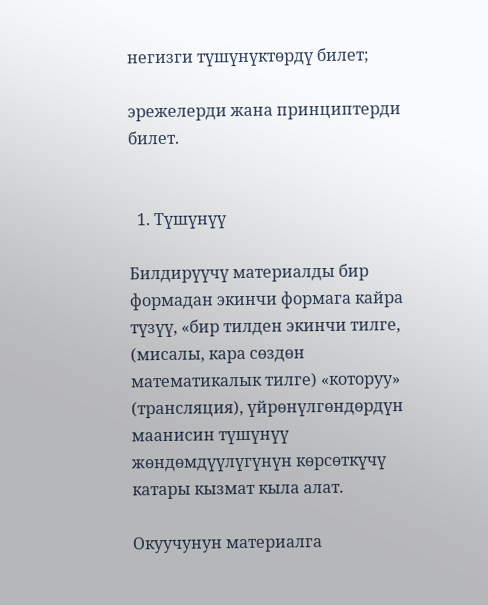негизги түшүнүктөрдү билет;

эрежелерди жана принциптерди билет.


  1. Түшүнүү

Билдирүүчү материалды бир формадан экинчи формага кайра түзүү, «бир тилден экинчи тилге, (мисалы, кара сөздөн математикалык тилге) «которуу» (трансляция), үйрөнүлгөндөрдүн маанисин түшүнүү жөндөмдүүлүгүнүн көрсөткүчү катары кызмат кыла алат.

Окуучунун материалга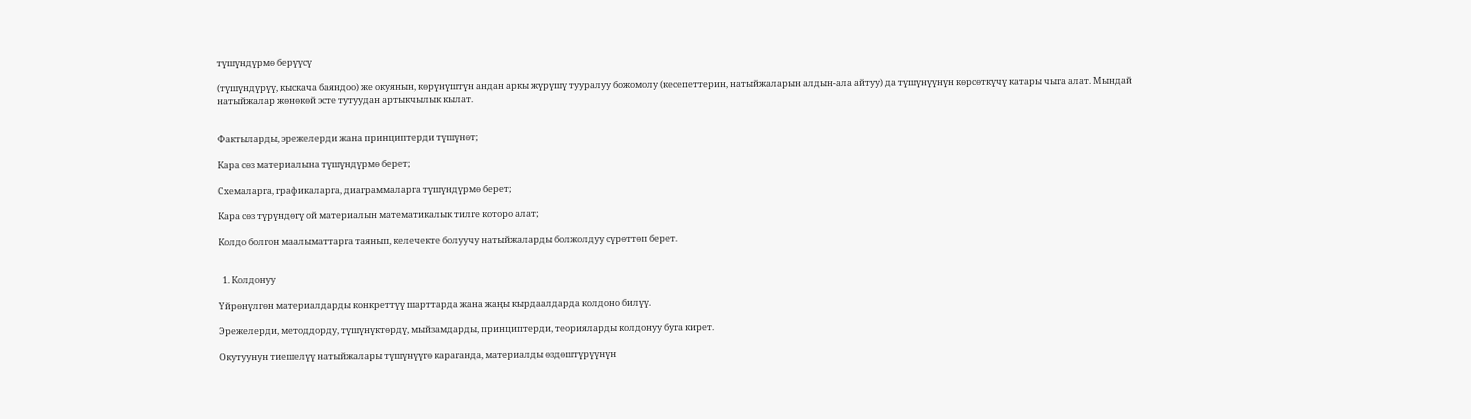түшүндүрмө берүүсү

(түшүндүрүү, кыскача баяндоо) же окуянын, көрүнүштүн андан аркы жүрүшү тууралуу божомолу (кесепеттерин, натыйжаларын алдын-ала айтуу) да түшүнүүнүн көрсөткүчү катары чыга алат. Мындай натыйжалар жөнөкөй эсте тутуудан артыкчылык кылат.


Фактыларды, эрежелерди жана принциптерди түшүнөт;

Кара сөз материалына түшүндүрмө берет;

Схемаларга, графикаларга, диаграммаларга түшүндүрмө берет;

Кара сөз түрүндөгү ой материалын математикалык тилге которо алат;

Колдо болгон маалыматтарга таянып, келечекте болуучу натыйжаларды болжолдуу сүрөттөп берет.


  1. Колдонуу

Үйрөнүлгөн материалдарды конкреттүү шарттарда жана жаңы кырдаалдарда колдоно билүү.

Эрежелерди, методдорду, түшүнүктөрдү, мыйзамдарды, принциптерди, теорияларды колдонуу буга кирет.

Окутуунун тиешелүү натыйжалары түшүнүүгө караганда, материалды өздөштүрүүнүн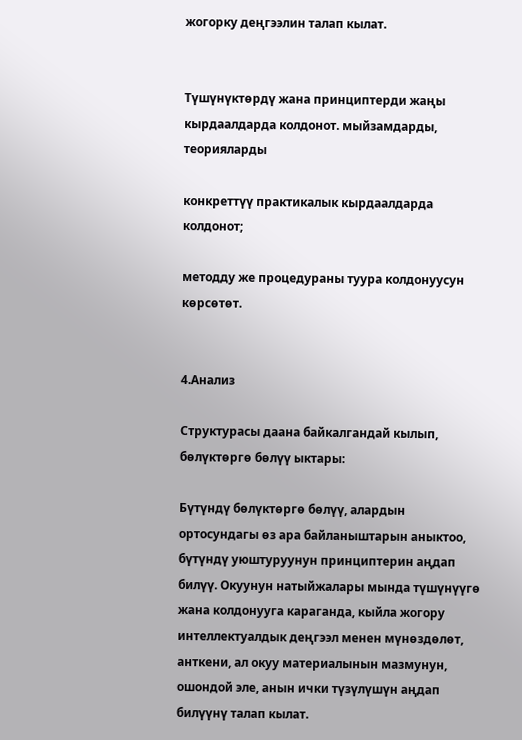жогорку деңгээлин талап кылат.


Түшүнүктөрдү жана принциптерди жаңы кырдаалдарда колдонот. мыйзамдарды, теорияларды

конкреттүү практикалык кырдаалдарда колдонот;

методду же процедураны туура колдонуусун көрсөтөт.


4.Анализ

Структурасы даана байкалгандай кылып, бөлүктөргө бөлүү ыктары:

Бүтүндү бөлүктөргө бөлүү, алардын ортосундагы өз ара байланыштарын аныктоо, бүтүндү уюштуруунун принциптерин аңдап билүү. Окуунун натыйжалары мында түшүнүүгө жана колдонууга караганда, кыйла жогору интеллектуалдык деңгээл менен мүнөздөлөт, анткени, ал окуу материалынын мазмунун, ошондой эле, анын ички түзүлүшүн аңдап билүүнү талап кылат.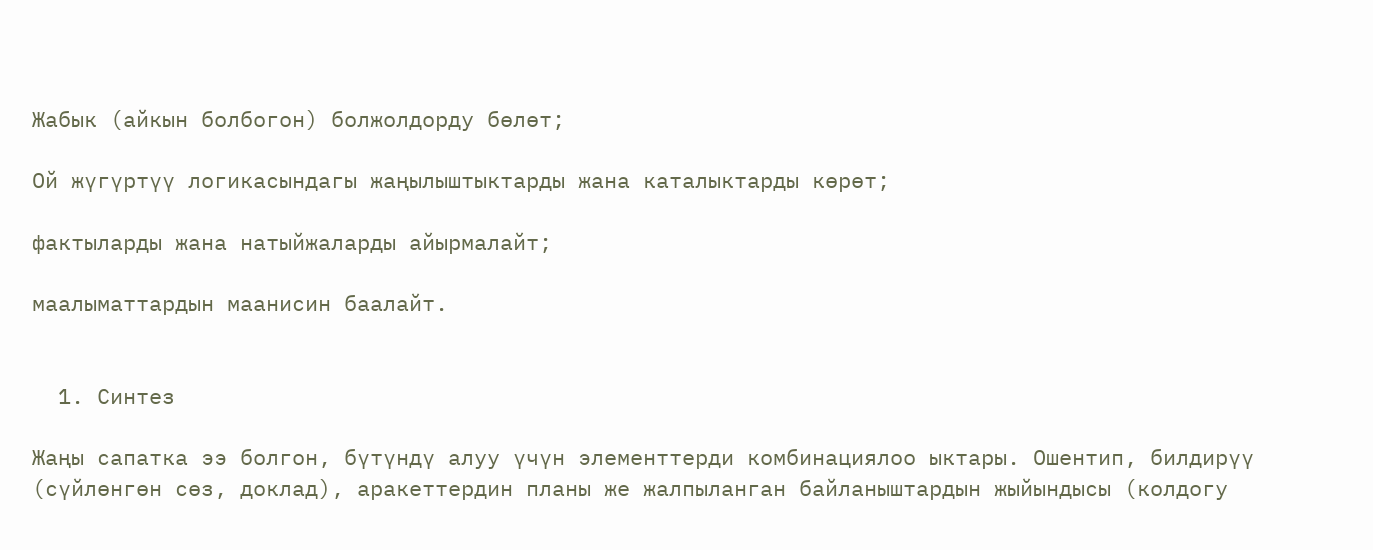Жабык (айкын болбогон) болжолдорду бөлөт;

Ой жүгүртүү логикасындагы жаңылыштыктарды жана каталыктарды көрөт;

фактыларды жана натыйжаларды айырмалайт;

маалыматтардын маанисин баалайт.


  1. Синтез

Жаңы сапатка ээ болгон, бүтүндү алуу үчүн элементтерди комбинациялоо ыктары. Ошентип, билдирүү (сүйлөнгөн сөз, доклад), аракеттердин планы же жалпыланган байланыштардын жыйындысы (колдогу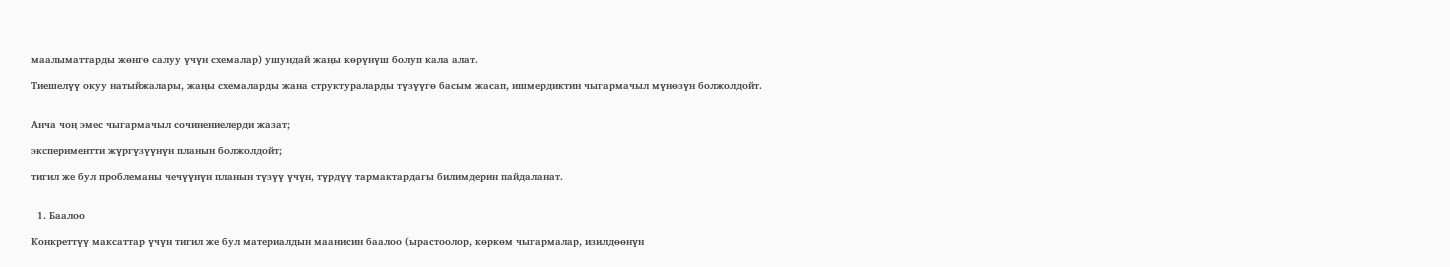маалыматтарды жөнгө салуу үчүн схемалар) ушундай жаңы көрүнүш болуп кала алат.

Тиешелүү окуу натыйжалары, жаңы схемаларды жана структураларды түзүүгө басым жасап, ишмердиктин чыгармачыл мүнөзүн болжолдойт.


Анча чоң эмес чыгармачыл сочинениелерди жазат;

экспериментти жүргүзүүнүн планын болжолдойт;

тигил же бул проблеманы чечүүнүн планын түзүү үчүн, түрдүү тармактардагы билимдерин пайдаланат.


  1. Баалоо

Конкреттүү максаттар үчүн тигил же бул материалдын маанисин баалоо (ырастоолор, көркөм чыгармалар, изилдөөнүн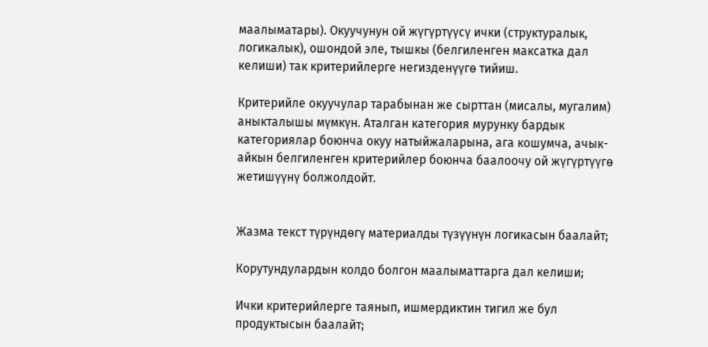маалыматары). Окуучунун ой жүгүртүүсү ички (структуралык, логикалык), ошондой эле, тышкы (белгиленген максатка дал келиши) так критерийлерге негизденүүгө тийиш.

Критерийле окуучулар тарабынан же сырттан (мисалы, мугалим) аныкталышы мүмкүн. Аталган категория мурунку бардык категориялар боюнча окуу натыйжаларына, ага кошумча, ачык-айкын белгиленген критерийлер боюнча баалоочу ой жүгүртүүгө жетишүүнү болжолдойт.


Жазма текст түрүндөгү материалды түзүүнүн логикасын баалайт;

Корутундулардын колдо болгон маалыматтарга дал келиши;

Ички критерийлерге таянып, ишмердиктин тигил же бул продуктысын баалайт;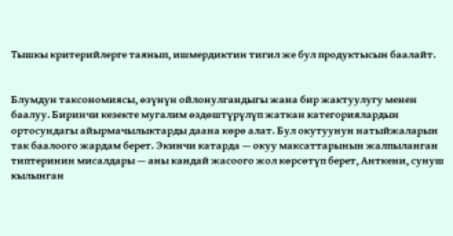Тышкы критерийлерге таянып, ишмердиктин тигил же бул продуктысын баалайт.


Блумдун таксономиясы, өзүнүн ойлонулгандыгы жана бир жактуулугу менен баалуу. Биринчи кезекте мугалим өздөштүрүлүп жаткан категориялардын ортосундагы айырмачылыктарды даана көрө алат. Бул окутуунун натыйжаларын так баалоого жардам берет. Экинчи катарда — окуу максаттарынын жалпыланган типтеринин мисалдары — аны кандай жасоого жол көрсөтүп берет, Анткени, сунуш кылынган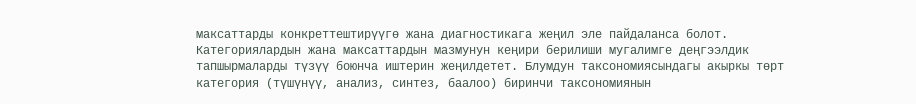максаттарды конкреттештирүүгө жана диагностикага жеңил эле пайдаланса болот. Категориялардын жана максаттардын мазмунун кеңири берилиши мугалимге деңгээлдик тапшырмаларды түзүү боюнча иштерин жеңилдетет. Блумдун таксономиясындагы акыркы төрт категория (түшүнүү, анализ, синтез, баалоо) биринчи таксономиянын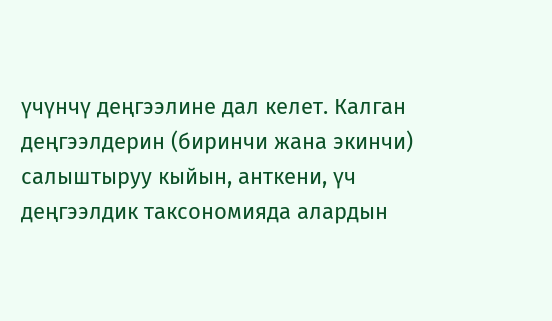үчүнчү деңгээлине дал келет. Калган деңгээлдерин (биринчи жана экинчи) салыштыруу кыйын, анткени, үч деңгээлдик таксономияда алардын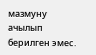мазмуну ачылып берилген эмес.